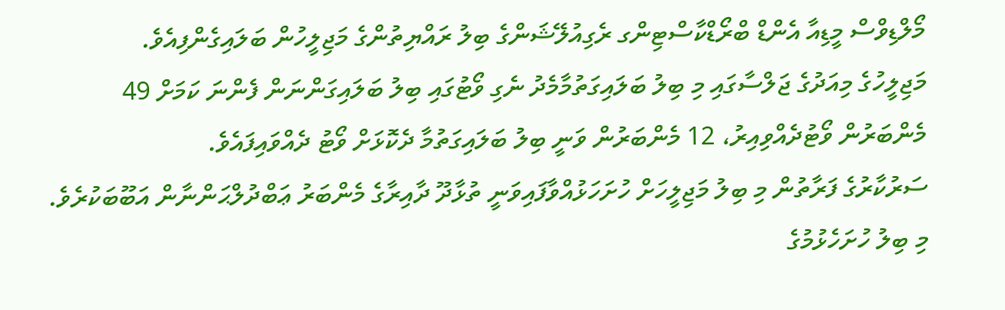މޯލްޑިވްސް މީޑިއާ އެންޑް ބްރޯޑްކާސްޓިންގ ރެގިއުލޭޝަންގެ ބިލު ރައްޔިތުންގެ މަޖިލީހުން ބަލައިގެންފިއެވެ.
މަޖިލީހުގެ މިއަދުގެ ޖަލްސާގައި މި ބިލު ބަލައިގަތުމާމެދު ނެގި ވޯޓުގައި ބިލު ބަލައިގަންނަން ފެންނަ ކަމަށް 49 މެންބަރުން ވޯޓުދެއްވިއިރު، 12 މެންބަރުން ވަނީ ބިލު ބަލައިގަތުމާ ދެކޮޅަށް ވޯޓު ދެއްވައިފައެވެ.
ސަރުކާރުގެ ފަރާތުން މި ބިލު މަޖިލީހަށް ހުށަހަޅުއްވާފައިވަނީ ތުޅާދޫ ދާއިރާގެ މެންބަރު ޢަބްދުލްޙަންނާން އަބޫބަކުރެވެ.
މި ބިލު ހުށަހެޅުމުގެ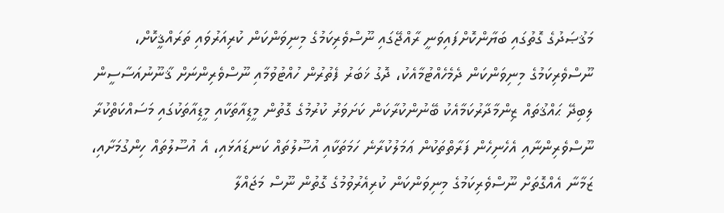މަޤުޞަދުގެ ގޮތުގައި ބަޔާންކޮށްފައިވަނީ ރާއްޖޭގައި ނޫސްވެރިކަމުގެ މިނިވަންކަން ކުރިއަރުވައި ތަރައްޤީކޮށް، ނޫސްވެރިކަމުގެ މިނިވަންކަން ދެމެހެއްޓުމާއެކު، ދޮގު ޚަބަރު ފެތުރުން ހުއްޓުވުމާއި ނޫސްވެރިންނަށް ޤާނޫނުއަސާސީން ލިބިދޭ ޙައްޤުތައް ޒިންމާދާރުކަމާއެކު ބޭނުންކުރާކަން ކަށަވަރު ކުރުމުގެ ގޮތުން މީޑިއާތަކާއި މީޑިއާތަކުގައި މަސައްކަތްކުރާ ނޫސްވެރިންނާއި އެހެނިހެން ފަރާތްތަކުން ޢަމަލުކުރާނެ ހަމަތަކާއި އުސޫލުތައް ކަނޑައަޅައި، އެ އުސޫލުތައް ހިންގުމަށާއި، ޒަމާނާ އެއްގޮތަށް ނޫސްވެރިކަމުގެ މިނިވަންކަން ކުރިއެރުވުމުގެ ގޮތުން ނޫސް މަޖައްލާ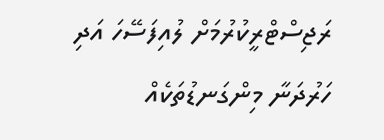ރަޖިސްޓްރީކުރުމަށް ލުއިފަސޭހަ އަދި ހަރުދަނާ މިންގަނޑުތަކެއް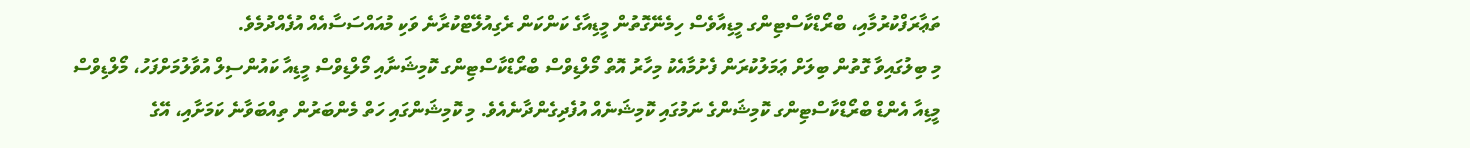ތަޢާރަފްކުރުމާއި، ބްރޯޑްކާސްޓިންގ މީޑިއާވެސް ހިމެނޭގޮތުން މީޑިއާގެ ކަންކަން ރެގިއުލޭޓްކުރާނެ ވަކި މުއައްސަސާއެއް އުފެއްދުމެވެ.
މި ބިލުގައިވާ ގޮތުން ބިލަށް ޢަމަލުކުރަން ފެށުމާއެކު މިހާރު އޮތް މޯލްޑިވްސް ބްރޯޑްކާސްޓިންގ ކޮމިޝަނާއި މޯލްޑިވްސް މީޑިއާ ކައުންސިލް އުވާލުމަށްފަހު، މޯލްޑިވްސް މީޑިއާ އެންޑް ބްރޯޑްކާސްޓިންގ ކޮމިޝަންގެ ނަމުގައި ކޮމިޝަނެއް އުފެދިގެންދާނެއެވެ. މި ކޮމިޝަންގައި ހަތް މެންބަރުން ތިއްބަވާނެ ކަމަށާއި، އޭގެ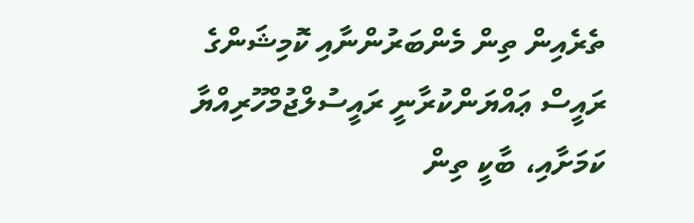ތެރެއިން ތިން މެންބަރުންނާއި ކޮމިޝަންގެ ރައީސް ޢައްޔަންކުރާނީ ރައީސުލްޖުމްހޫރިއްޔާ ކަމަށާއި، ބާކީ ތިން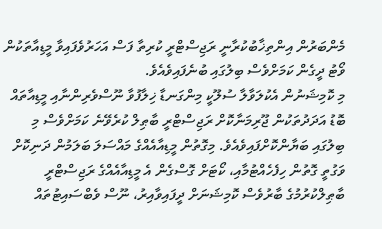މެންބަރުން އިންތިޚާބުކުރާނީ ރަޖިސްޓްރީ ކުރިތާ ފަސް އަހަރުވެފައިވާ މީޑިއާތަކުން ވޯޓު ދީގެން ކަމަށްވެސް ބިލުގައި ބުނެފައިވެއެވެ.
މި ކޮމިޝަނުން އެކުލަވާލާ ސުލޫކީ މިންގަނޑާ ޚިލާފުވާ ނޫސްވެރިންނާއި މީޑިއާތައް ބޮޑު އަދަދުތަކުން ޖޫރިމަނާކޮށް ރަޖިސްޓްރީ ބާޠިލް ކުރެވޭނެ ކަމަށްވެސް މި ބިލުގައި ބަޔާންކޮށްފައިވެއެވެ. މިގޮތުން މީޑިއާއެއްގެ މައްސަލަ ބަލަމުން ދަނިކޮށް ވަގުތީ ގޮތުން ހިފެހެއްޓުމާއި، ކޯޓަށް ގޮސްގެން އެ މީޑިއާއެއްގެ ރަޖިސްޓްރީ ބާޠިލްކުރުމުގެ ބާރުވެސް ކޮމިޝަނަށް ދީފައިވާއިރު، ނޫސް ވެބްސައިޓުތައް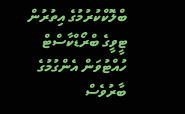ބްލޮކްކުރުމުގެ އިތުރުން ޓީވީގެ ބްރޯޑްކާސްޓް ހުއްޓުވަން އެންގުމުގެ ބާރުވެސް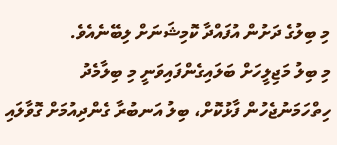މި ބިލުގެ ދަށުން އުފައްދާ ކޮމިޝަނަށް ލިބޭނެއެވެ.
މި ބިލު މަޖިލީހަށް ބަލައިގެންފައިވަނީ މި ބިލާމެދު ހިތްހަމަނުޖެހުން ފާޅުކޮށް، ބިލު އަނބުރާ ގެންދިއުމަށް ގޮވާލައި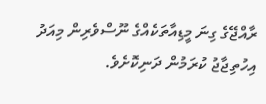ރާއްޖޭގެ ގިނަ މީޑިއާތަކެއްގެ ނޫސްވެރިން މިއަދު އިހުތިޖާޖު ކުރަމުން ދަނިކޮށެވެ.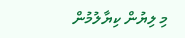މި ލިޔުން ކިޔާލުމުން